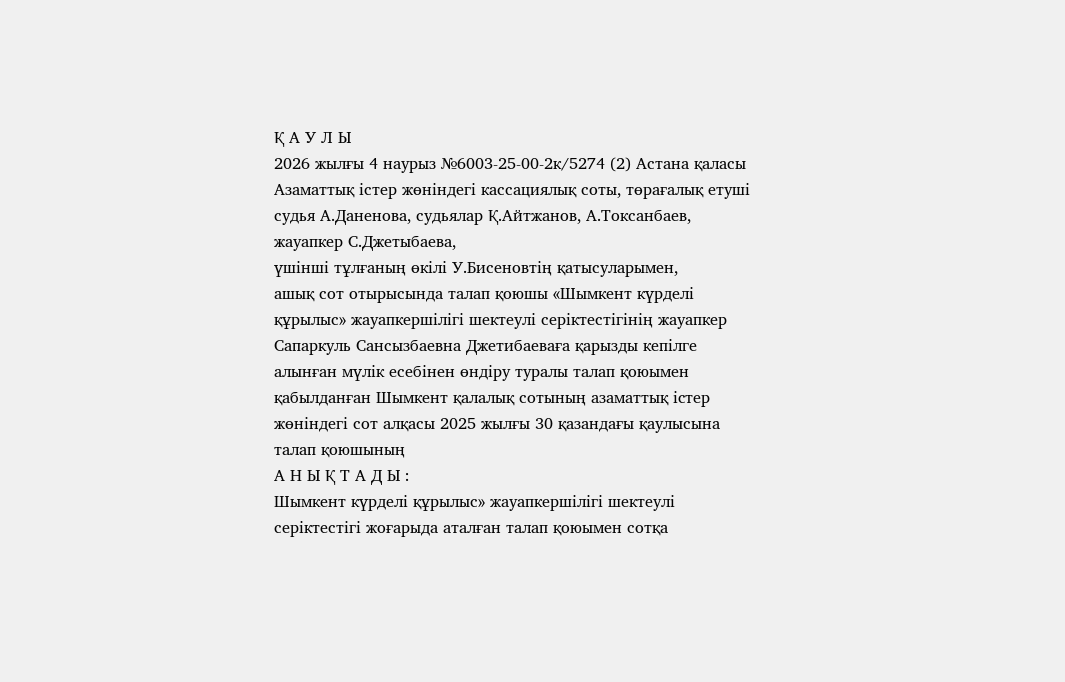Қ А У Л Ы
2026 жылғы 4 наурыз №6003-25-00-2к/5274 (2) Астана қаласы
Азаматтық істер жөніндегі кассациялық соты, төрағалық етуші судья А.Даненова, судьялар Қ.Айтжанов, А.Токсанбаев, жауапкер С.Джетыбаева,
үшінші тұлғаның өкілі У.Бисеновтің қатысуларымен,
ашық сот отырысында талап қоюшы «Шымкент күрделі құрылыс» жауапкершілігі шектеулі серіктестігінің жауапкер Сапаркуль Сансызбаевна Джетибаеваға қарызды кепілге алынған мүлік есебінен өндіру туралы талап қоюымен қабылданған Шымкент қалалық сотының азаматтық icтep жөніндегі сот алқасы 2025 жылғы 30 қазандағы қаулысына талап қоюшының
А Н Ы Қ Т А Д Ы :
Шымкент күрделі құрылыс» жауапкершілігі шектеулі серіктестігі жоғарыда аталған талап қоюымен сотқа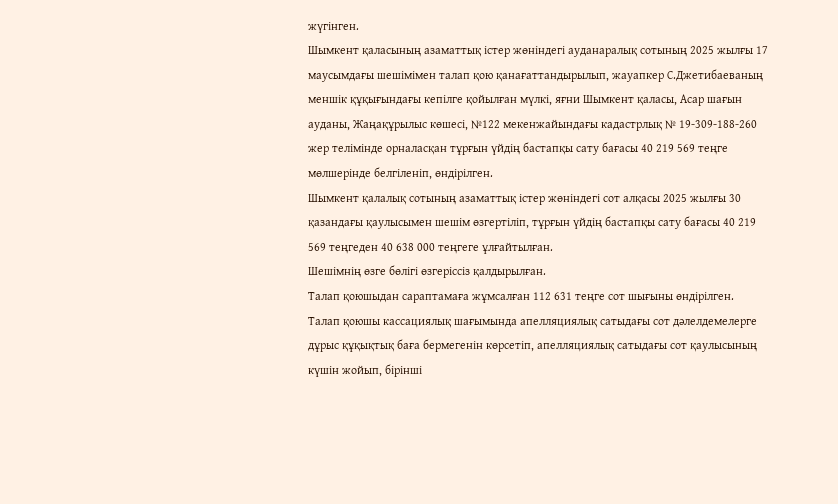жүгінген.
Шымкент қаласының азаматтық істер жөніндегі ауданаралық сотының 2025 жылғы 17 маусымдағы шешімімен талап қою қанағаттандырылып, жауапкер С.Джетибаеваның меншік құқығындағы кепілге қойылған мүлкі, яғни Шымкент қаласы, Асар шағын ауданы, Жаңақұрылыс көшесі, №122 мекенжайындағы кадастрлық № 19-309-188-260 жер телімінде орналасқан тұрғын үйдің бастапқы сату бағасы 40 219 569 теңге мөлшерінде белгіленіп, өндірілген.
Шымкент қалалық сотының азаматтық icтep жөніндегі сот алқасы 2025 жылғы 30 қазандағы қаулысымен шешім өзгертіліп, тұрғын үйдің бастапқы сату бағасы 40 219 569 теңгеден 40 638 000 теңгеге ұлғайтылған.
Шешімнің өзге бөлігі өзгеріссіз қалдырылған.
Талап қоюшыдан сараптамаға жұмсалған 112 631 теңге сот шығыны өндірілген.
Талап қоюшы кассациялық шағымында апелляциялық сатыдағы сот дәлелдемелерге дұрыс құқықтық баға бермегенін көрсетіп, апелляциялық сатыдағы сот қаулысының күшін жойып, бірінші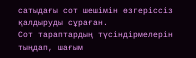сатыдағы сот шешімін өзгеріссіз қалдыруды сұраған.
Сот тараптардың түсіндірмелерін тыңдап, шағым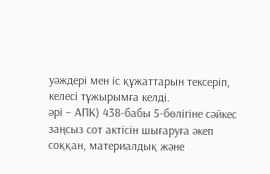уәждері мен іс құжаттарын тексеріп, келесі тұжырымға келді.
әрі – АПК) 438-бабы 5-бөлігіне сәйкес заңсыз сот актiсiн шығаруға әкеп соққан, материалдық және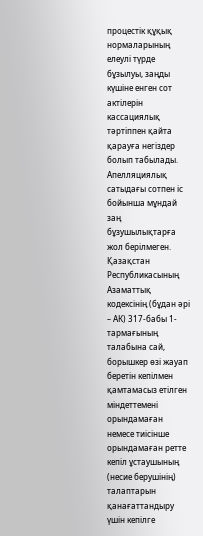процестік құқық нормаларының елеулi түрде
бұзылуы, заңды күшіне енген сот актілерін кассациялық тәртіппен қайта қарауға негiздер болып табылады.
Апелляциялық сатыдағы сотпен іс бойынша мұндай заң бұзушылықтарға жол берілмеген.
Қазақстан Республикасының Азаматтық кодексінің (бұдан әрі – АК) 317-бабы 1-тармағының талабына сай, борышкер өзi жауап беретiн кепiлмен қамтамасыз етiлген мiндеттеменi орындамаған немесе тиiсiнше орындамаған ретте кепiл ұстаушының (несие берушiнiң) талаптарын қанағаттандыру үшiн кепiлге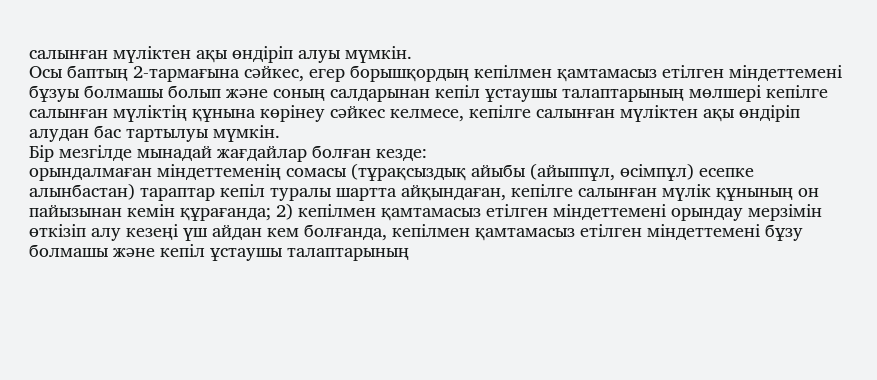салынған мүлiктен ақы өндiрiп алуы мүмкiн.
Осы баптың 2-тармағына сәйкес, егер борышқордың кепiлмен қамтамасыз етiлген мiндеттеменi бұзуы болмашы болып және соның салдарынан кепiл ұстаушы талаптарының мөлшерi кепiлге салынған мүлiктiң құнына көрiнеу сәйкес келмесе, кепiлге салынған мүлiктен ақы өндiрiп алудан бас тартылуы мүмкiн.
Бір мезгілде мынадай жағдайлар болған кезде:
орындалмаған міндеттеменің сомасы (тұрақсыздық айыбы (айыппұл, өсімпұл) есепке алынбастан) тараптар кепіл туралы шартта айқындаған, кепілге салынған мүлік құнының он пайызынан кемін құрағанда; 2) кепілмен қамтамасыз етілген міндеттемені орындау мерзімін өткізіп алу кезеңі үш айдан кем болғанда, кепілмен қамтамасыз етілген міндеттемені бұзу болмашы және кепіл ұстаушы талаптарының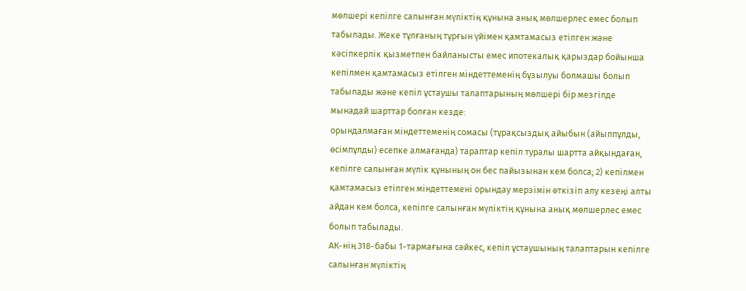мөлшері кепiлге салынған мүлiктiң құнына анық мөлшерлес емес болып табылады. Жеке тұлғаның тұрғын үйімен қамтамасыз етілген және кәсіпкерлік қызметпен байланысты емес ипотекалық қарыздар бойынша кепілмен қамтамасыз етілген міндеттеменің бұзылуы болмашы болып табылады және кепіл ұстаушы талаптарының мөлшері бір мезгілде мынадай шарттар болған кезде:
орындалмаған міндеттеменің сомасы (тұрақсыздық айыбын (айыппұлды, өсімпұлды) есепке алмағанда) тараптар кепіл туралы шартта айқындаған, кепілге салынған мүлік құнының он бес пайызынан кем болса; 2) кепілмен қамтамасыз етілген міндеттемені орындау мерзімін өткізіп алу кезеңі алты айдан кем болса, кепілге салынған мүліктің құнына анық мөлшерлес емес болып табылады.
АК-нің 318-бабы 1-тармағына сәйкес, кепіл ұстаушының талаптарын кепілге салынған мүліктің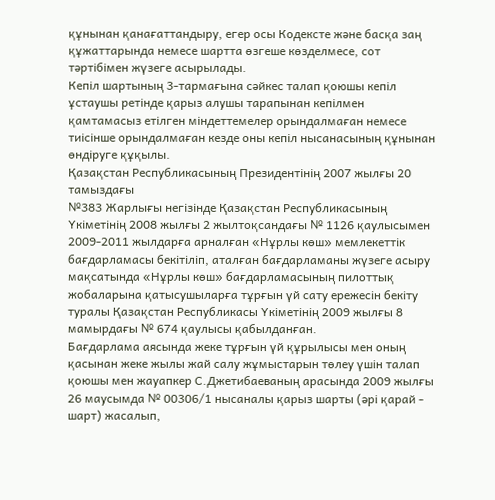құнынан қанағаттандыру, егер осы Кодексте және басқа заң құжаттарында немесе шартта өзгеше көзделмесе, сот тәртібімен жүзеге асырылады.
Кепіл шартының 3-тармағына сәйкес талап қоюшы кепіл ұстаушы ретінде қарыз алушы тарапынан кепілмен қамтамасыз етілген міндеттемелер орындалмаған немесе тиісінше орындалмаған кезде оны кепіл нысанасының құнынан өндіруге құқылы.
Қазақстан Республикасының Президентінің 2007 жылғы 20 тамыздағы
№383 Жарлығы негізінде Қазақстан Республикасының Үкіметінің 2008 жылғы 2 жылтоқсандағы № 1126 қаулысымен 2009-2011 жылдарға арналған «Нұрлы көш» мемлекеттік бағдарламасы бекітіліп, аталған бағдарламаны жүзеге асыру мақсатында «Нұрлы көш» бағдарламасының пилоттық жобаларына қатысушыларға тұрғын үй сату ережесін бекіту туралы Қазақстан Республикасы Үкіметінің 2009 жылғы 8 мамырдағы № 674 қаулысы қабылданған.
Бағдарлама аясында жеке тұрғын үй құрылысы мен оның қасынан жеке жылы жай салу жұмыстарын төлеу үшін талап қоюшы мен жауапкер С.Джетибаеваның арасында 2009 жылғы 26 маусымда № 00306/1 нысаналы қарыз шарты (әрі қарай - шарт) жасалып,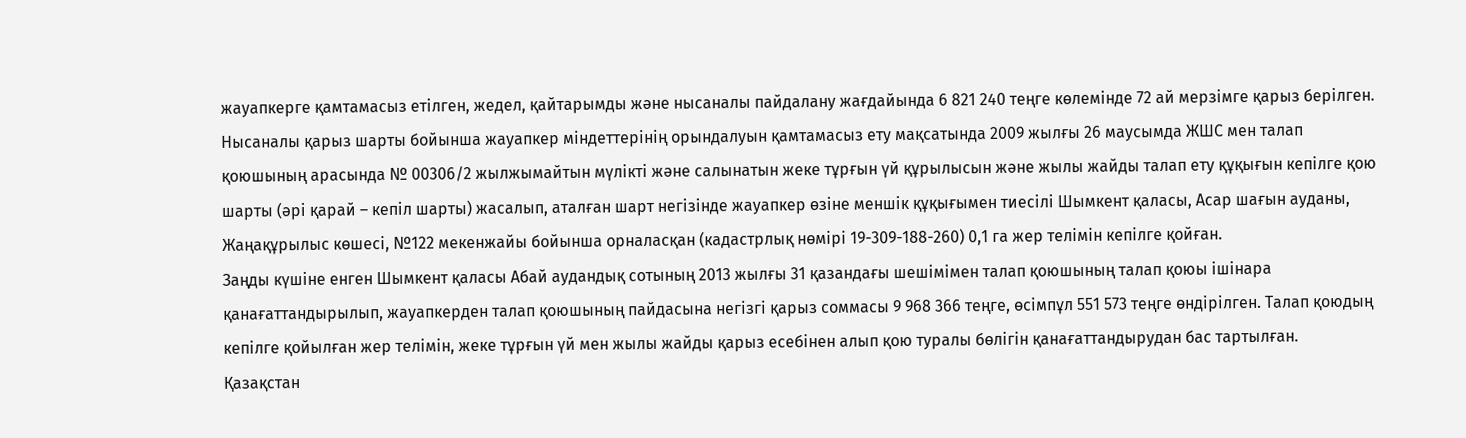жауапкерге қамтамасыз етілген, жедел, қайтарымды және нысаналы пайдалану жағдайында 6 821 240 теңге көлемінде 72 ай мерзімге қарыз берілген.
Нысаналы қарыз шарты бойынша жауапкер міндеттерінің орындалуын қамтамасыз ету мақсатында 2009 жылғы 26 маусымда ЖШС мен талап қоюшының арасында № 00306/2 жылжымайтын мүлікті және салынатын жеке тұрғын үй құрылысын және жылы жайды талап ету құқығын кепілге қою шарты (әрі қарай – кепіл шарты) жасалып, аталған шарт негізінде жауапкер өзіне меншік құқығымен тиесілі Шымкент қаласы, Асар шағын ауданы, Жаңақұрылыс көшесі, №122 мекенжайы бойынша орналасқан (кадастрлық нөмірі 19-309-188-260) 0,1 га жер телімін кепілге қойған.
Заңды күшіне енген Шымкент қаласы Абай аудандық сотының 2013 жылғы 31 қазандағы шешімімен талап қоюшының талап қоюы ішінара қанағаттандырылып, жауапкерден талап қоюшының пайдасына негізгі қарыз соммасы 9 968 366 теңге, өсімпұл 551 573 теңге өндірілген. Талап қоюдың кепілге қойылған жер телімін, жеке тұрғын үй мен жылы жайды қарыз есебінен алып қою туралы бөлігін қанағаттандырудан бас тартылған.
Қазақстан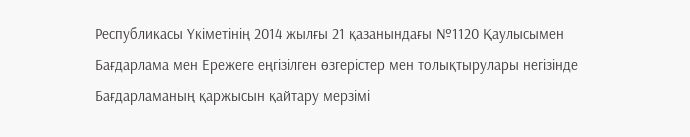Республикасы Үкіметінің 2014 жылғы 21 қазанындағы №1120 Қаулысымен Бағдарлама мен Ережеге еңгізілген өзгерістер мен толықтырулары негізінде Бағдарламаның қаржысын қайтару мерзімі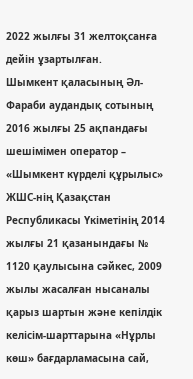2022 жылғы 31 желтоқсанға дейін ұзартылған.
Шымкент қаласының Әл-Фараби аудандық сотының 2016 жылғы 25 ақпандағы шешімімен оператор – «Шымкент күрделі құрылыс» ЖШС-нің Қазақстан Республикасы Үкіметінің 2014 жылғы 21 қазанындағы № 1120 қаулысына сәйкес, 2009 жылы жасалған нысаналы қарыз шартын және кепілдік келісім-шарттарына «Нұрлы көш» бағдарламасына сай,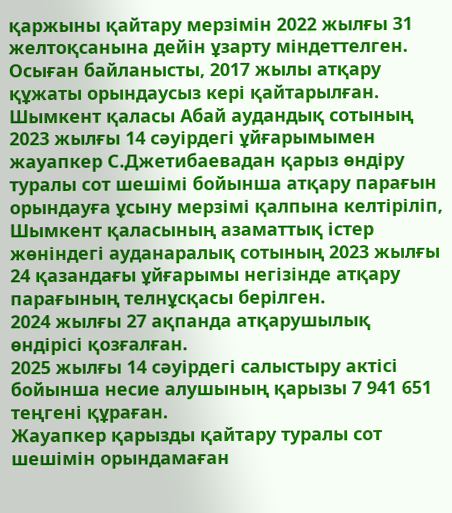қаржыны қайтару мерзімін 2022 жылғы 31 желтоқсанына дейін ұзарту міндеттелген.
Осыған байланысты, 2017 жылы атқару құжаты орындаусыз кері қайтарылған.
Шымкент қаласы Абай аудандық сотының 2023 жылғы 14 сәуірдегі ұйғарымымен жауапкер С.Джетибаевадан қарыз өндіру туралы сот шешімі бойынша атқару парағын орындауға ұсыну мерзімі қалпына келтіріліп,
Шымкент қаласының азаматтық істер жөніндегі ауданаралық сотының 2023 жылғы 24 қазандағы ұйғарымы негізінде атқару парағының телнұсқасы берілген.
2024 жылғы 27 ақпанда атқарушылық өндірісі қозғалған.
2025 жылғы 14 сәуірдегі салыстыру актісі бойынша несие алушының қарызы 7 941 651 теңгені құраған.
Жауапкер қарызды қайтару туралы сот шешімін орындамаған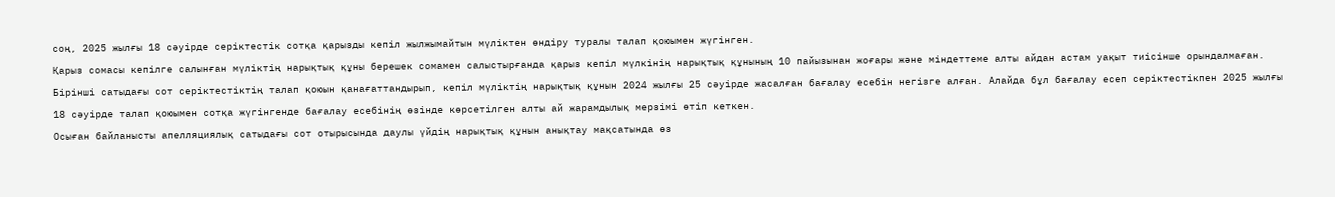соң, 2025 жылғы 18 сәуірде серіктестік сотқа қарызды кепіл жылжымайтын мүліктен өндіру туралы талап қоюымен жүгінген.
Қарыз сомасы кепілге салынған мүліктің нарықтық құны берешек сомамен салыстырғанда қарыз кепіл мүлкінің нарықтық құнының 10 пайызынан жоғары және міндеттеме алты айдан астам уақыт тиісінше орындалмаған.
Бірінші сатыдағы сот серіктестіктің талап қоюын қанағаттандырып, кепіл мүліктің нарықтық құнын 2024 жылғы 25 сәуірде жасалған бағалау есебін негізге алған. Алайда бұл бағалау есеп серіктестікпен 2025 жылғы 18 сәуірде талап қоюымен сотқа жүгінгенде бағалау есебінің өзінде көрсетілген алты ай жарамдылық мерзімі өтіп кеткен.
Осыған байланысты апелляциялық сатыдағы сот отырысында даулы үйдің нарықтық құнын анықтау мақсатында өз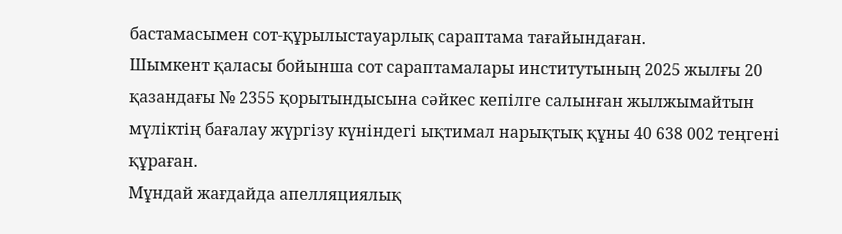бастамасымен сот-құрылыстауарлық сараптама тағайындаған.
Шымкент қаласы бойынша сот сараптамалары институтының 2025 жылғы 20 қазандағы № 2355 қорытындысына сәйкес кепілге салынған жылжымайтын мүліктің бағалау жүргізу күніндегі ықтимал нарықтық құны 40 638 002 теңгені құраған.
Мұндай жағдайда апелляциялық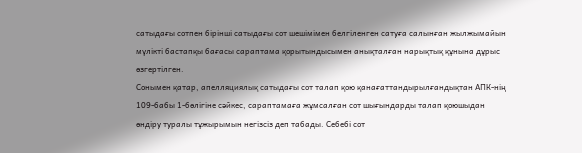сатыдағы сотпен бірінші сатыдағы сот шешімімен белгіленген сатуға салынған жылжымайын мүлікті бастапқы бағасы сараптама қорытындысымен анықталған нарықтық құнына дұрыс өзгертілген.
Сонымен қатар, апелляциялық сатыдағы сот талап қою қанағаттандырылғандықтан АПК-нің 109-бабы 1-бөлігіне сәйкес, сараптамаға жұмсалған сот шығындарды талап қоюшыдан өндіру туралы тұжырымын негізсіз деп табады. Себебі сот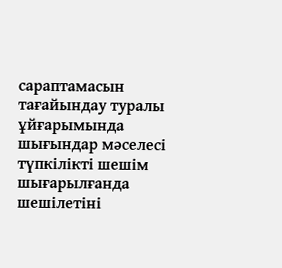сараптамасын тағайындау туралы ұйғарымында шығындар мәселесі түпкілікті шешім шығарылғанда шешілетіні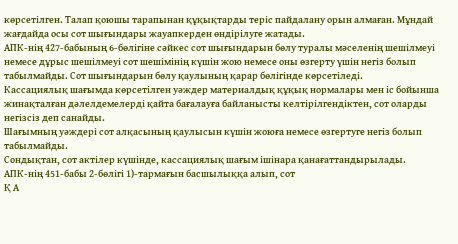көрсетілген. Талап қоюшы тарапынан құқықтарды теріс пайдалану орын алмаған. Мұндай жағдайда осы сот шығындары жауапкерден өндірілуге жатады.
АПК-нің 427-бабының 6-бөлігіне сәйкес сот шығындарын бөлу туралы мәселенің шешілмеуі немесе дұрыс шешілмеуі сот шешімінің күшін жою немесе оны өзгерту үшін негіз болып табылмайды. Сот шығындарын бөлу қаулының қарар бөлігінде көрсетіледі.
Кассациялық шағымда көрсетілген уәждер материалдық құқық нормалары мен іс бойынша жинақталған дәлелдемелерді қайта бағалауға байланысты келтірілгендіктен, сот оларды негізсіз деп санайды.
Шағымның уəждері сот алқасының қаулысын күшін жоюға немесе өзгертуге негіз болып табылмайды.
Сондықтан, сот актілер күшінде, кассациялық шағым ішінара қанағаттандырылады.
АПК-нің 451-бабы 2-бөлігі 1)-тармағын басшылыққа алып, сот
Қ А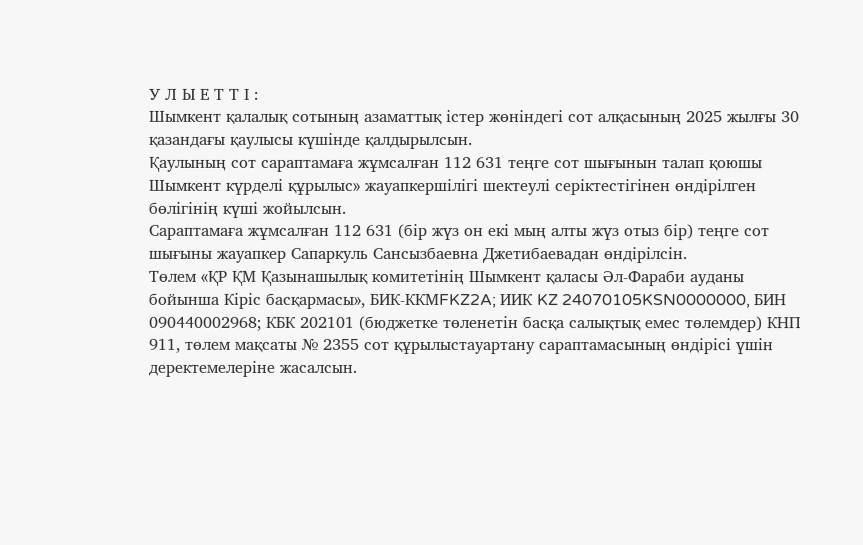У Л Ы Е Т Т І :
Шымкент қалалық сотының азаматтық істер жөніндегі сот алқасының 2025 жылғы 30 қазандағы қаулысы күшінде қалдырылсын.
Қаулының сот сараптамаға жұмсалған 112 631 теңге сот шығынын талап қоюшы Шымкент күрделі құрылыс» жауапкершілігі шектеулі серіктестігінен өндірілген бөлігінің күші жойылсын.
Сараптамаға жұмсалған 112 631 (бір жүз он екі мың алты жүз отыз бір) теңге сот шығыны жауапкер Сапаркуль Сансызбаевна Джетибаевадан өндірілсін.
Төлем «ҚР ҚМ Қазынашылық комитетінің Шымкент қаласы Әл-Фараби ауданы бойынша Кіріс басқармасы», БИК-ККМFKZ2A; ИИК KZ 24070105KSN0000000, БИН 090440002968; КБК 202101 (бюджетке төленетін басқа салықтық емес төлемдер) КНП 911, төлем мақсаты № 2355 сот құрылыстауартану сараптамасының өндірісі үшін деректемелеріне жасалсын.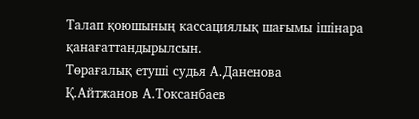Талап қоюшының кассациялық шағымы ішінара қанағаттандырылсын.
Төрағалық етуші судья А.Даненова
Қ.Айтжанов А.Токсанбаев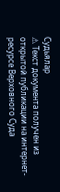Судьялар
⚠ Текст документа получен из открытой публикации на интернет-ресурсе Верховного Суда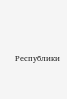Республики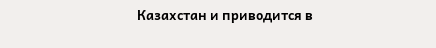Казахстан и приводится в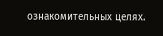ознакомительных целях.